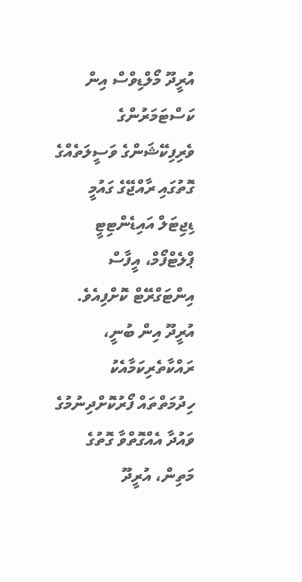އުރީދޫ މޯލްޑިވްސް އިން ކަސްޓަމަރުންގެ ވެރިފިކޭޝަންގެ ވަސީލަތެއްގެ ގޮތުގައި ރާއްޖޭގެ ގައުމީ ޑިޖިޓަލް އައިޑެންޓިޓީ ޕްލެޓްފޯމް، އީފާސް އިންޓަގްރޭޓް ކޮށްފިއެވެ.
އުރީދޫ އިން ބުނީ، ރައްކާތެރިކަމާއެކު ހިދުމަތްތައް ފޯރުކޮށްދިނުމުގެ ވައުދާ އެއްގޮތްވާ ގޮތުގެ މަތިން، އުރީދޫ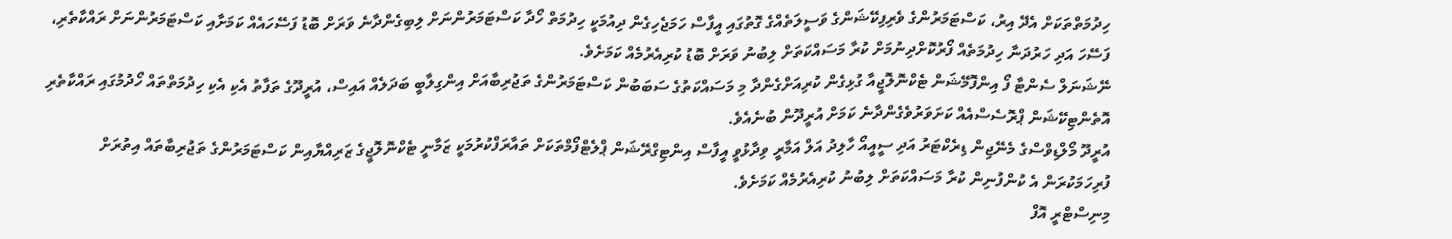ހިދުމަތްތަކަށް އެދޭ އިރު، ކަސްޓަމަރުންގެ ވެރިފިކޭޝަންގެ ވަސީލަތެއްގެ ގޮތުގައި އީފާސް ހަމަޖެހިގެން ދިއުމަކީ ހިދުމަތް ހޯދާ ކަސްޓަމަރުންނަށް ލިބިގެންދާނެ ވަރަށް ބޮޑު ފަސޭހައެއް ކަމަށާއި ކަސްޓަމަރުންނަށް ރައްކާތެރި، ފަސޭހަ އަދި ހަރުދަނާ ހިދުމަތެއް ފޯރުކޮށްދިނުމަށް ކުރާ މަސައްކަތަށް ލިބުނު ވަރަށް ބޮޑު ކުރިއެރުމެއް ކަމަށެވެ.
ނޭޝަނަލް ސެންޓާ ފޯ އިންފޮމޭޝަން ޓެކްނޮލޮޖީއާ ގުޅިގެން ކުރިއަށްގެންދާ މި މަސައްކަތުގެ ސަބަބުން ކަސްޓަމަރުންގެ ތަޖުރިބާއަށް އިންގިލާބީ ބަދަލެއް އައިސް، އުރީދޫގެ ތަފާތު އެކި އެކި ހިދުމަތްތައް ހޯދުމުގައި ރައްކާތެރި އޮތެންޓިކޭޝަން ޕްރޮސެސްއެއް ކަށަވަރުވެގެންދާނެ ކަމަށް އުރީދޫން ބުނެއެވެ.
އުރީދޫ މޯލްޑިވްސްގެ މެނޭޖިން ޑިރެކްޓަރު އަދި ސީއީއޯ ހާލިދު އަލް އަމާރީ ވިދާޅުވީ އީފާސް އިންޓިގްރޭޝަން ޕްލެޓްފޯމްތަކަށް ތައާރަފްކުރުމަކީ ޒަމާނީ ޓެކްނޮލޮޖީގެ ޒަރިއްޔާއިން ކަސްޓަމަރުންގެ ތަޖުރިބާތައް އިތުރަށް ފުރިހަމަކުރަން އެ ކުންފުނިން ކުރާ މަސައްކަތަށް ލިބުނު ކުރިއެރުމެއް ކަމަށެވެ.
މިނިސްޓްރީ އޮފް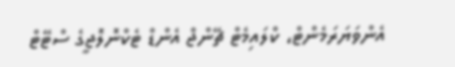އެންވަޔަރަމެންޓް، ކްލައިމެޓް ޗޭންޖް އެންޑް ޓެކްނޮލޮޖީގެ ސްޓޭޓް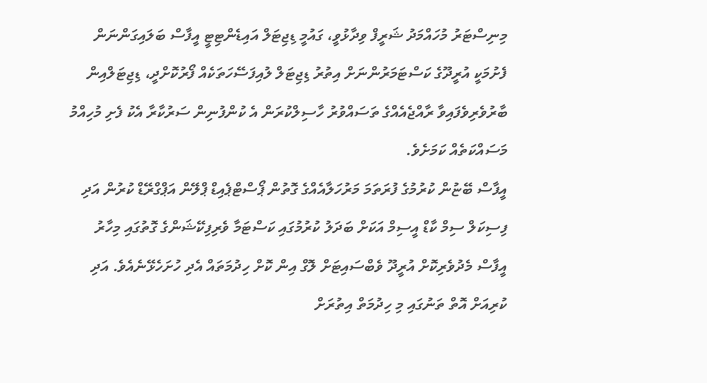މިނިސްޓަރު މުހައްމަދު ޝަރީފް ވިދާޅުވީ، ގައުމީ ޑިޖިޓަލް އައިޑެންޓިޓީ އީފާސް ބަލައިގަންނަން ފެށުމަކީ އުރީދޫގެ ކަސްޓަމަރުންނަށް އިތުރު ޑިޖިޓަލް ލުއިފަސޭހަތަކެއް ފޯރުކޮށްދީ، ޑިޖިޓަލްއިން ބާރުވެރިވެފައިވާ ރާއްޖެއެއްގެ ތަސައްވުރު ހާސިލްކުރަން އެ ކުންފުނިން ސަރުކާރާ އެކު ފެށި މުހިއްމު މަސައްކަތެއް ކަމަށެވެ.
އީފާސް ބޭޏުން ކުރުމުގެ ފުރަތަމަ މަރުހަލާއެއްގެ ގޮތުން ޕޯސްޓްޕެއިޑް ޕްލޭން އަޕްގްރޭޑް ކުރުން އަދި ފިސިކަލް ސިމް ކާޑް އީސިމް އަކަށް ބަދަލު ކުރުމުގައި ކަސްޓަމާ ވެރިފިކޭޝަންގެ ގޮތުގައި މިހާރު އީފާސް މެދުވެރިކޮށް އުރީދޫ ވެބްސައިޓަށް ލޮގް އިން ކޮށް ހިދުމަތައް އެދި ހުށަހެޅޭނެއެވެ. އަދި ކުރިއަށް އޮތް ތަނުގައި މި ހިދުމަތް އިތުރަށް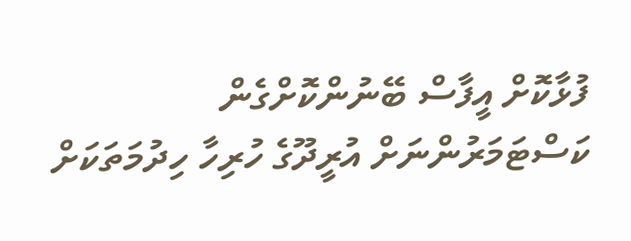ފުޅާކޮށް އީފާސް ބޭނުންކޮށްގެން ކަސްޓަމަރުންނަށް އުރީދޫގެ ހުރިހާ ހިދުމަތަކަށް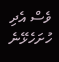ވެސް އެދި ހުށަހެޅޭނެ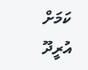ކަމަށް އުރީދޫ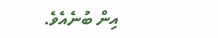އިން ބުނެއެވެ.